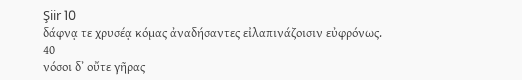Şiir 10
δάφνᾳ τε χρυσέᾳ κόμας ἀναδήσαντες εἰλαπινάζοισιν εὐφρόνως.
40
νόσοι δʼ οὔτε γῆρας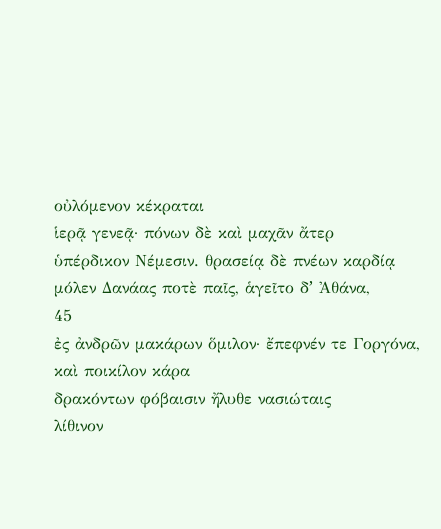οὐλόμενον κέκραται
ἱερᾷ γενεᾷ· πόνων δὲ καὶ μαχᾶν ἄτερ
ὑπέρδικον Νέμεσιν. θρασείᾳ δὲ πνέων καρδίᾳ
μόλεν Δανάας ποτὲ παῖς, ἁγεῖτο δʼ Ἀθάνα,
45
ἐς ἀνδρῶν μακάρων ὅμιλον· ἔπεφνέν τε Γοργόνα, καὶ ποικίλον κάρα
δρακόντων φόβαισιν ἤλυθε νασιώταις
λίθινον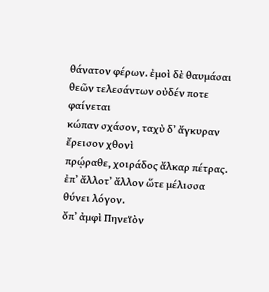θάνατον φέρων. ἐμοὶ δὲ θαυμάσαι
θεῶν τελεσάντων οὐδέν ποτε φαίνεται
κώπαν σχάσον, ταχὺ δʼ ἄγκυραν ἔρεισον χθονὶ
πρῴραθε, χοιράδος ἄλκαρ πέτρας.
ἐπʼ ἄλλοτʼ ἄλλον ὥτε μέλισσα θύνει λόγον.
ὄπʼ ἀμφὶ Πηνεϊὸν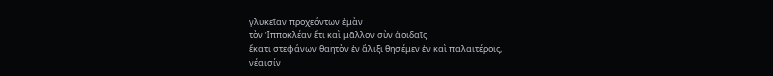γλυκεῖαν προχεόντων ἐμὰν
τὸν Ἱπποκλέαν ἔτι καὶ μᾶλλον σὺν ἀοιδαῖς
ἕκατι στεφάνων θαητὸν ἐν ἅλιξι θησέμεν ἐν καὶ παλαιτέροις,
νέαισίν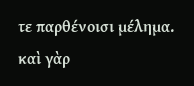τε παρθένοισι μέλημα. καὶ γὰρ